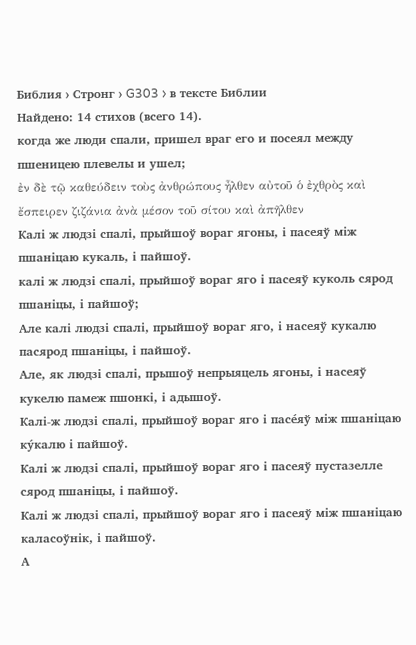Библия › Стронг › G303 › в тексте Библии
Найдено: 14 стихов (всего 14).
когда же люди спали, пришел враг его и посеял между пшеницею плевелы и ушел;
ἐν δὲ τῷ καθεύδειν τοὺς ἀνθρώπους ἦλθεν αὐτοῦ ὁ ἐχθρὸς καὶ ἔσπειρεν ζιζάνια ἀνὰ μέσον τοῦ σίτου καὶ ἀπῆλθεν
Калі ж людзі спалі, прыйшоў вораг ягоны, і пасеяў між пшаніцаю кукаль, і пайшоў.
калі ж людзі спалі, прыйшоў вораг яго і пасеяў куколь сярод пшаніцы, і пайшоў;
Але калі людзі спалі, прыйшоў вораг яго, і насеяў кукалю пасярод пшаніцы, і пайшоў.
Але, як людзі спалі, прышоў непрыяцель ягоны, і насеяў кукелю памеж пшонкі, і адышоў.
Калі-ж людзі спалі, прыйшоў вораг яго і пасе́яў між пшаніцаю ку́калю і пайшоў.
Калі ж людзі спалі, прыйшоў вораг яго і пасеяў пустазелле сярод пшаніцы, і пайшоў.
Калі ж людзі спалі, прыйшоў вораг яго і пасеяў між пшаніцаю каласоўнік, і пайшоў.
А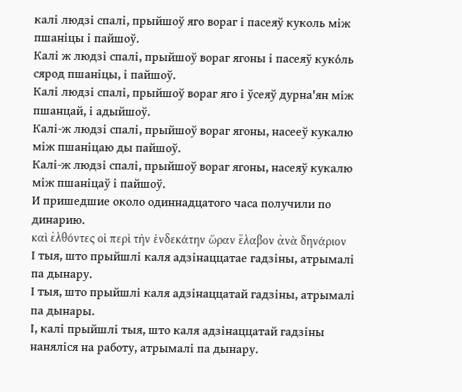калі людзі спалі, прыйшоў яго вораг і пасеяў куколь між пшаніцы і пайшоў.
Калі ж людзі спалі, прыйшоў вораг ягоны і пасеяў куко́ль сярод пшаніцы, і пайшоў.
Калі людзі спалі, прыйшоў вораг яго і ўсеяў дурна'ян між пшанцай, і адыйшоў.
Калі-ж людзі спалі, прыйшоў вораг ягоны, насееў кукалю між пшаніцаю ды пайшоў.
Калі-ж людзі спалі, прыйшоў вораг ягоны, насеяў кукалю між пшаніцаў і пайшоў.
И пришедшие около одиннадцатого часа получили по динарию.
καὶ ἐλθόντες οἱ περὶ τὴν ἑνδεκάτην ὥραν ἔλαβον ἀνὰ δηνάριον
І тыя, што прыйшлі каля адзінаццатае гадзіны, атрымалі па дынару.
І тыя, што прыйшлі каля адзінаццатай гадзіны, атрымалі па дынары.
І, калі прыйшлі тыя, што каля адзінаццатай гадзіны наняліся на работу, атрымалі па дынару.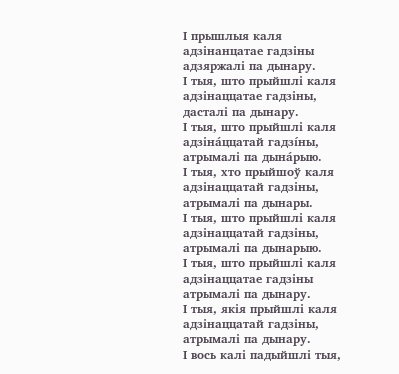І прышлыя каля адзінанцатае гадзіны адзяржалі па дынару.
І тыя, што прыйшлі каля адзінаццатае гадзіны, дасталі па дынару.
І тыя, што прыйшлі каля адзіна́ццатай гадзíны, атрымалі па дына́рыю.
І тыя, хто прыйшоў каля адзінаццатай гадзіны, атрымалі па дынары.
І тыя, што прыйшлі каля адзінаццатай гадзіны, атрымалі па дынарыю.
І тыя, што прыйшлі каля адзінаццатае гадзіны атрымалі па дынару.
І тыя, якія прыйшлі каля адзінаццатай гадзіны, атрымалі па дынару.
І вось калі падыйшлі тыя,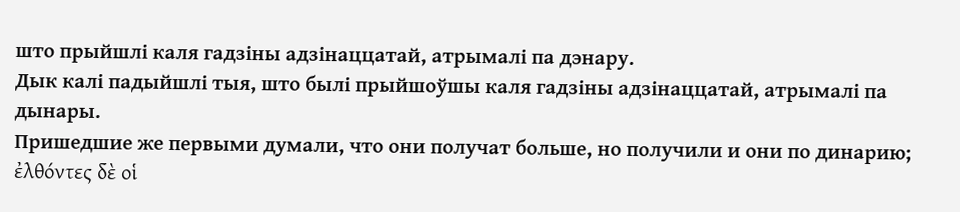што прыйшлі каля гадзіны адзінаццатай, атрымалі па дэнару.
Дык калі падыйшлі тыя, што былі прыйшоўшы каля гадзіны адзінаццатай, атрымалі па дынары.
Пришедшие же первыми думали, что они получат больше, но получили и они по динарию;
ἐλθόντες δὲ οἱ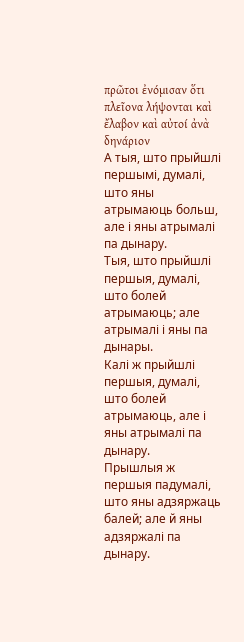πρῶτοι ἐνόμισαν ὅτι πλεῖονα λήψονται καὶ ἔλαβον καὶ αὐτοί ἀνὰ δηνάριον
А тыя, што прыйшлі першымі, думалі, што яны атрымаюць больш, але і яны атрымалі па дынару.
Тыя, што прыйшлі першыя, думалі, што болей атрымаюць; але атрымалі і яны па дынары.
Калі ж прыйшлі першыя, думалі, што болей атрымаюць, але і яны атрымалі па дынару.
Прышлыя ж першыя падумалі, што яны адзяржаць балей; але й яны адзяржалі па дынару.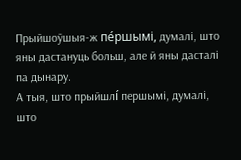Прыйшоўшыя-ж пе́ршымі, думалі, што яны дастануць больш, але й яны дасталі па дынару.
А тыя, што прыйшлí першымі, думалі, што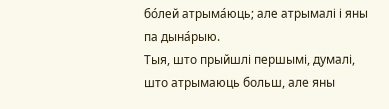бо́лей атрыма́юць; але атрымалі і яны па дына́рыю.
Тыя, што прыйшлі першымі, думалі, што атрымаюць больш, але яны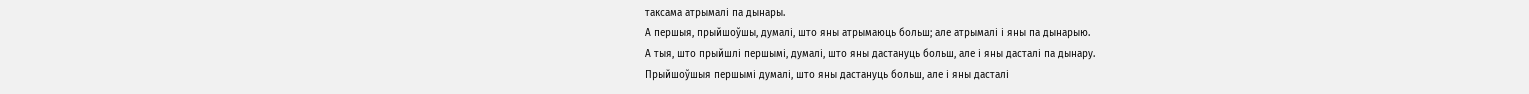таксама атрымалі па дынары.
А першыя, прыйшоўшы, думалі, што яны атрымаюць больш; але атрымалі і яны па дынарыю.
А тыя, што прыйшлі першымі, думалі, што яны дастануць больш, але і яны дасталі па дынару.
Прыйшоўшыя першымі думалі, што яны дастануць больш, але і яны дасталі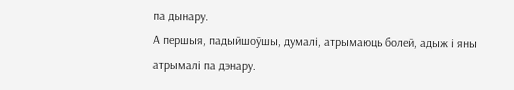па дынару.
А першыя, падыйшоўшы, думалі, атрымаюць болей, адыж і яны атрымалі па дэнару.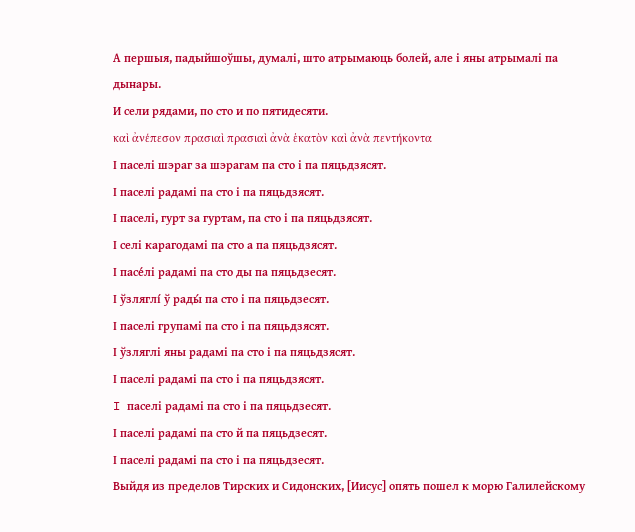А першыя, падыйшоўшы, думалі, што атрымаюць болей, але і яны атрымалі па дынары.
И сели рядами, по сто и по пятидесяти.
καὶ ἀνέπεσον πρασιαὶ πρασιαὶ ἀνὰ ἑκατὸν καὶ ἀνὰ πεντήκοντα
І паселі шэраг за шэрагам па сто і па пяцьдзясят.
І паселі радамі па сто і па пяцьдзясят.
І паселі, гурт за гуртам, па сто і па пяцьдзясят.
І селі карагодамі па сто а па пяцьдзясят.
І пасе́лі радамі па сто ды па пяцьдзесят.
І ўзляглí ў рады́ па сто і па пяцьдзесят.
І паселі групамі па сто і па пяцьдзясят.
І ўзляглі яны радамі па сто і па пяцьдзясят.
І паселі радамі па сто і па пяцьдзясят.
I паселі радамі па сто і па пяцьдзесят.
І паселі радамі па сто й па пяцьдзесят.
І паселі радамі па сто і па пяцьдзесят.
Выйдя из пределов Тирских и Сидонских, [Иисус] опять пошел к морю Галилейскому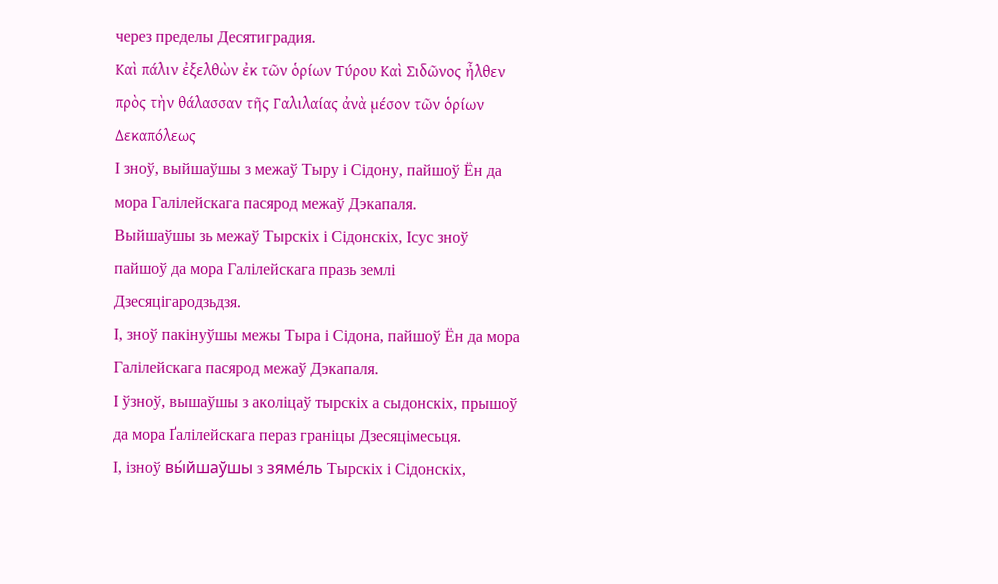через пределы Десятиградия.
Καὶ πάλιν ἐξελθὼν ἐκ τῶν ὁρίων Τύρου Καὶ Σιδῶνος ἦλθεν πρὸς τὴν θάλασσαν τῆς Γαλιλαίας ἀνὰ μέσον τῶν ὁρίων Δεκαπόλεως
І зноў, выйшаўшы з межаў Тыру і Сідону, пайшоў Ён да мора Галілейскага пасярод межаў Дэкапаля.
Выйшаўшы зь межаў Тырскіх і Сідонскіх, Ісус зноў пайшоў да мора Галілейскага празь землі Дзесяцігародзьдзя.
І, зноў пакінуўшы межы Тыра і Сідона, пайшоў Ён да мора Галілейскага пасярод межаў Дэкапаля.
І ўзноў, вышаўшы з аколіцаў тырскіх а сыдонскіх, прышоў да мора Ґалілейскага пераз граніцы Дзесяцімесьця.
І, ізноў вы́йшаўшы з зяме́ль Тырскіх і Сідонскіх,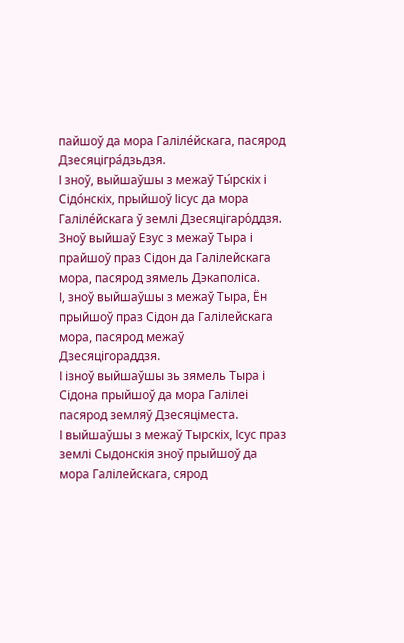пайшоў да мора Галіле́йскага, пасярод Дзесяцігра́дзьдзя.
І зноў, выйшаўшы з межаў Ты́рскіх і Сідо́нскіх, прыйшоў Іісус да мора Галіле́йскага ў землі Дзесяцігаро́ддзя.
Зноў выйшаў Езус з межаў Тыра і прайшоў праз Сідон да Галілейскага мора, пасярод зямель Дэкаполіса.
І, зноў выйшаўшы з межаў Тыра, Ён прыйшоў праз Сідон да Галілейскага мора, пасярод межаў Дзесяцігораддзя.
І ізноў выйшаўшы зь зямель Тыра і Сідона прыйшоў да мора Галілеі пасярод земляў Дзесяціместа.
І выйшаўшы з межаў Тырскіх, Ісус праз землі Сыдонскія зноў прыйшоў да мора Галілейскага, сярод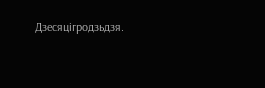Дзесяцігродзьдзя.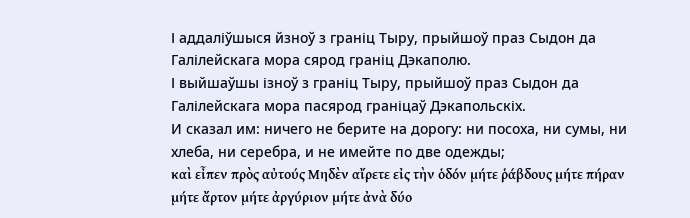І аддаліўшыся йзноў з граніц Тыру, прыйшоў праз Сыдон да Галілейскага мора сярод граніц Дэкаполю.
І выйшаўшы ізноў з граніц Тыру, прыйшоў праз Сыдон да Галілейскага мора пасярод граніцаў Дэкапольскіх.
И сказал им: ничего не берите на дорогу: ни посоха, ни сумы, ни хлеба, ни серебра, и не имейте по две одежды;
καὶ εἶπεν πρὸς αὐτούς Μηδὲν αἴρετε εἰς τὴν ὁδόν μήτε ῥάβδους μήτε πήραν μήτε ἄρτον μήτε ἀργύριον μήτε ἀνὰ δύο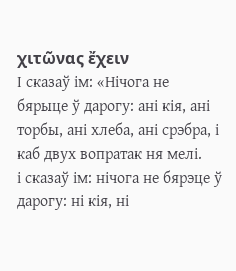χιτῶνας ἔχειν
І сказаў ім: «Нічога не бярыце ў дарогу: ані кія, ані торбы, ані хлеба, ані срэбра, і каб двух вопратак ня мелі.
і сказаў ім: нічога не бярэце ў дарогу: ні кія, ні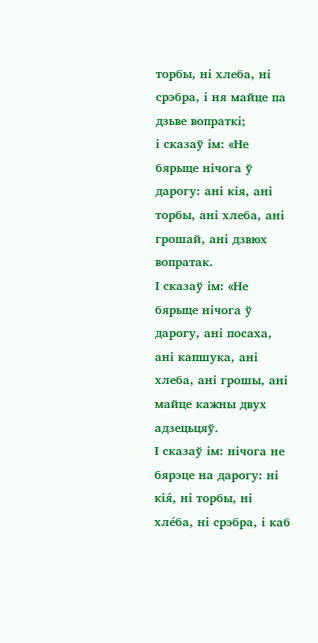торбы, ні хлеба, ні срэбра, і ня майце па дзьве вопраткі;
і сказаў ім: «Не бярыце нічога ў дарогу: ані кія, ані торбы, ані хлеба, ані грошай, ані дзвюх вопратак.
І сказаў ім: «Не бярыце нічога ў дарогу, ані посаха, ані капшука, ані хлеба, ані грошы, ані майце кажны двух адзецьцяў.
І сказаў ім: нічога не бярэце на дарогу: ні кія́, ні торбы, ні хле́ба, ні срэбра, і каб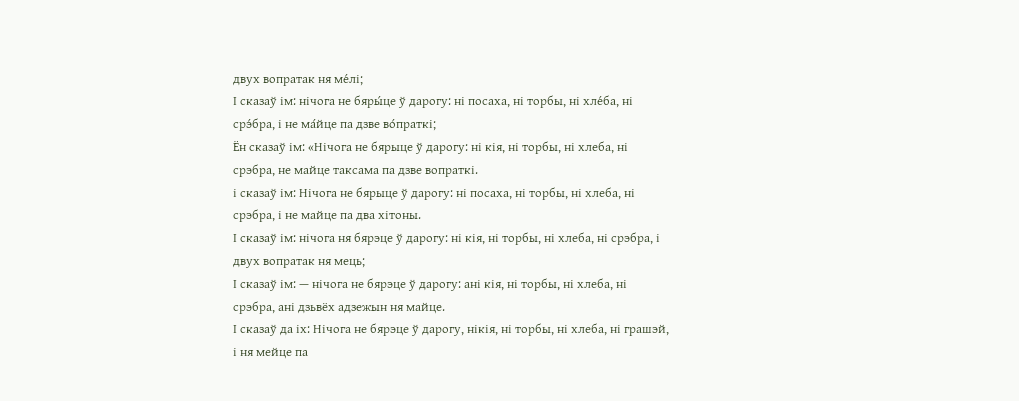двух вопратак ня ме́лі;
І сказаў ім: нічога не бяры́це ў дарогу: ні посаха, ні торбы, ні хле́ба, ні срэ́бра, і не ма́йце па дзве во́праткі;
Ён сказаў ім: «Нічога не бярыце ў дарогу: ні кія, ні торбы, ні хлеба, ні срэбра, не майце таксама па дзве вопраткі.
і сказаў ім: Нічога не бярыце ў дарогу: ні посаха, ні торбы, ні хлеба, ні срэбра, і не майце па два хітоны.
І сказаў ім: нічога ня бярэце ў дарогу: ні кія, ні торбы, ні хлеба, ні срэбра, і двух вопратак ня мець;
І сказаў ім: — нічога не бярэце ў дарогу: ані кія, ні торбы, ні хлеба, ні срэбра, ані дзьвёх адзежын ня майце.
І сказаў да іх: Нічога не бярэце ў дарогу, нікія, ні торбы, ні хлеба, ні грашэй, і ня мейце па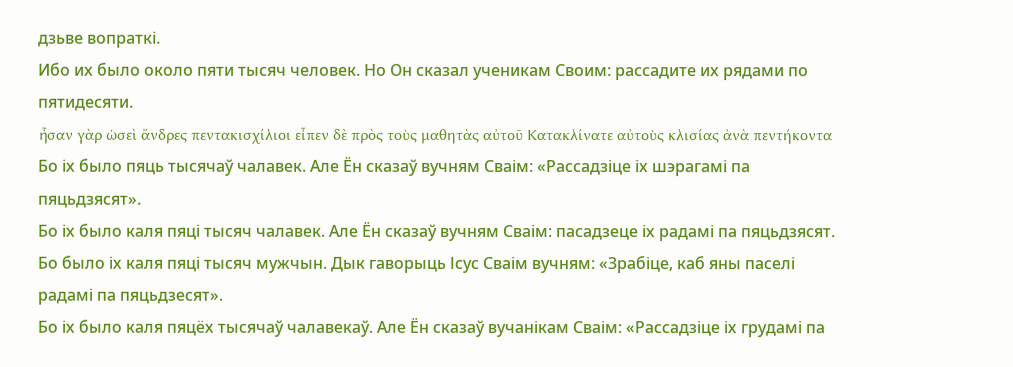дзьве вопраткі.
Ибо их было около пяти тысяч человек. Но Он сказал ученикам Своим: рассадите их рядами по пятидесяти.
ἦσαν γὰρ ὡσεὶ ἄνδρες πεντακισχίλιοι εἶπεν δὲ πρὸς τοὺς μαθητὰς αὐτοῦ Κατακλίνατε αὐτοὺς κλισίας ἀνὰ πεντήκοντα
Бо іх было пяць тысячаў чалавек. Але Ён сказаў вучням Сваім: «Рассадзіце іх шэрагамі па пяцьдзясят».
Бо іх было каля пяці тысяч чалавек. Але Ён сказаў вучням Сваім: пасадзеце іх радамі па пяцьдзясят.
Бо было іх каля пяці тысяч мужчын. Дык гаворыць Ісус Сваім вучням: «Зрабіце, каб яны паселі радамі па пяцьдзесят».
Бо іх было каля пяцёх тысячаў чалавекаў. Але Ён сказаў вучанікам Сваім: «Рассадзіце іх грудамі па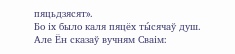пяцьдзясят».
Бо іх было каля пяцёх ты́сячаў душ. Але Ён сказаў вучням Сваім: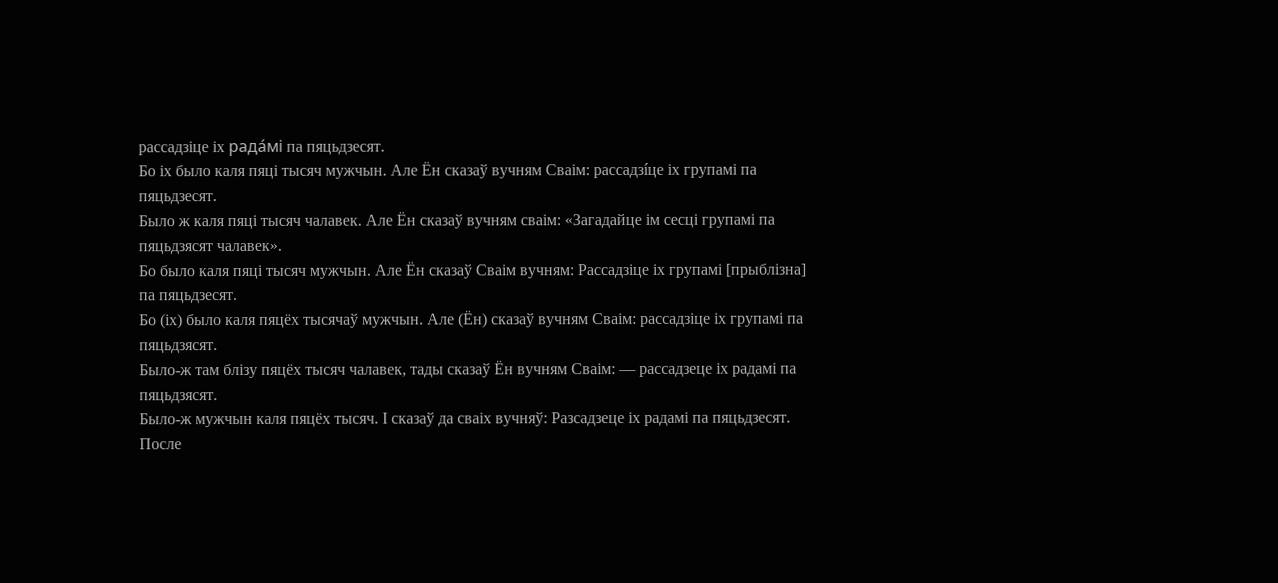рассадзіце іх рада́мі па пяцьдзесят.
Бо іх было каля пяці тысяч мужчын. Але Ён сказаў вучням Сваім: рассадзíце іх групамі па пяцьдзесят.
Было ж каля пяці тысяч чалавек. Але Ён сказаў вучням сваім: «Загадайце ім сесці групамі па пяцьдзясят чалавек».
Бо было каля пяці тысяч мужчын. Але Ён сказаў Сваім вучням: Рассадзіце іх групамі [прыблізна] па пяцьдзесят.
Бо (іх) было каля пяцёх тысячаў мужчын. Але (Ён) сказаў вучням Сваім: рассадзіце іх групамі па пяцьдзясят.
Было-ж там блізу пяцёх тысяч чалавек, тады сказаў Ён вучням Сваім: — рассадзеце іх радамі па пяцьдзясят.
Было-ж мужчын каля пяцёх тысяч. І сказаў да сваіх вучняў: Разсадзеце іх радамі па пяцьдзесят.
После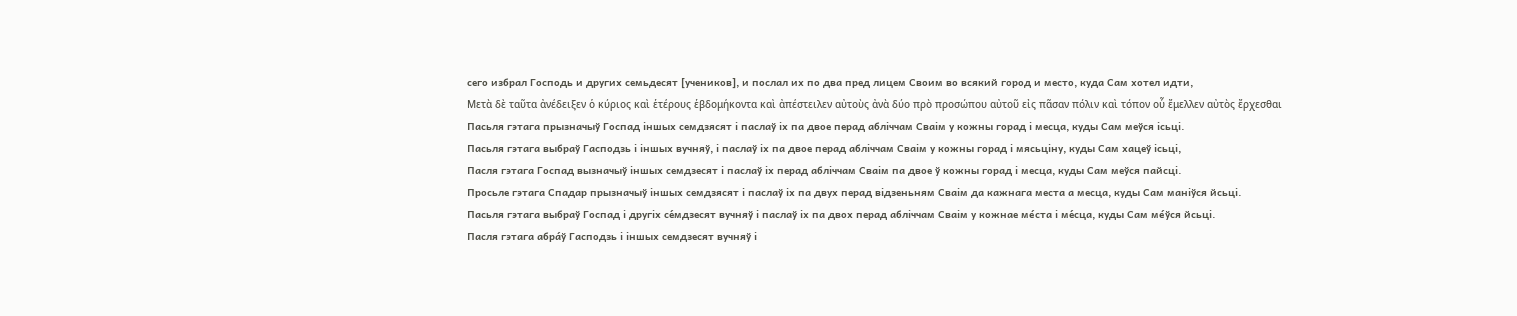сего избрал Господь и других семьдесят [учеников], и послал их по два пред лицем Своим во всякий город и место, куда Сам хотел идти,
Μετὰ δὲ ταῦτα ἀνέδειξεν ὁ κύριος καὶ ἑτέρους ἑβδομήκοντα καὶ ἀπέστειλεν αὐτοὺς ἀνὰ δύο πρὸ προσώπου αὐτοῦ εἰς πᾶσαν πόλιν καὶ τόπον οὗ ἔμελλεν αὐτὸς ἔρχεσθαι
Пасьля гэтага прызначыў Госпад іншых семдзясят і паслаў іх па двое перад абліччам Сваім у кожны горад і месца, куды Сам меўся ісьці.
Пасьля гэтага выбраў Гасподзь і іншых вучняў, і паслаў іх па двое перад абліччам Сваім у кожны горад і мясьціну, куды Сам хацеў ісьці,
Пасля гэтага Госпад вызначыў іншых семдзесят і паслаў іх перад абліччам Сваім па двое ў кожны горад і месца, куды Сам меўся пайсці.
Просьле гэтага Спадар прызначыў іншых семдзясят і паслаў іх па двух перад відзеньням Сваім да кажнага места а месца, куды Сам маніўся йсьці.
Пасьля гэтага выбраў Госпад і другіх се́мдзесят вучняў і паслаў іх па двох перад абліччам Сваім у кожнае ме́ста і ме́сца, куды Сам ме́ўся йсьці.
Пасля гэтага абра́ў Гасподзь і іншых семдзесят вучняў і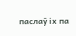паслаў іх па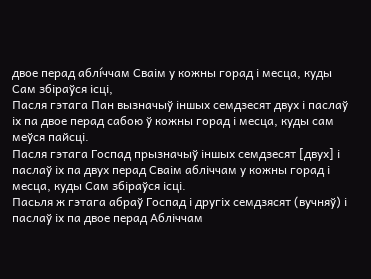двое перад аблíччам Сваім у кожны горад і месца, куды Сам збіраўся ісці,
Пасля гэтага Пан вызначыў іншых семдзесят двух і паслаў іх па двое перад сабою ў кожны горад і месца, куды сам меўся пайсці.
Пасля гэтага Госпад прызначыў іншых семдзесят [двух] і паслаў іх па двух перад Сваім абліччам у кожны горад і месца, куды Сам збіраўся ісці.
Пасьля ж гэтага абраў Госпад і другіх семдзясят (вучняў) і паслаў іх па двое перад Абліччам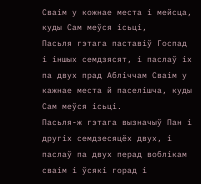Сваім у кожнае места і мейсца, куды Сам меўся ісьці,
Пасьля гэтага паставіў Госпад і іншых семдзясят, і паслаў іх па двух прад Абліччам Сваім у кажнае места й паселішча, куды Сам меўся ісьці.
Пасьля-ж гэтага вызначыў Пан і другіх семдзесяцёх двух, і паслаў па двух перад воблікам сваім і ўсякі горад і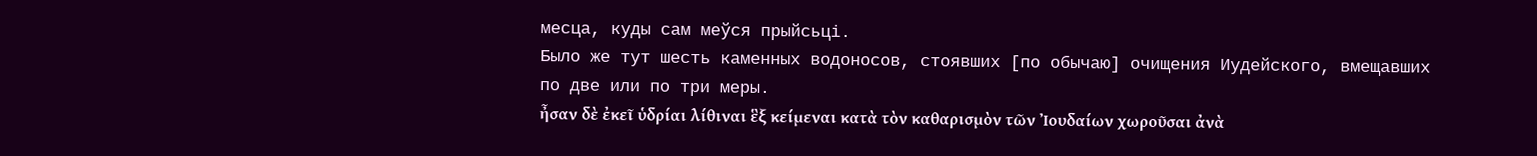месца, куды сам меўся прыйсьці.
Было же тут шесть каменных водоносов, стоявших [по обычаю] очищения Иудейского, вмещавших по две или по три меры.
ἦσαν δὲ ἐκεῖ ὑδρίαι λίθιναι ἓξ κείμεναι κατὰ τὸν καθαρισμὸν τῶν Ἰουδαίων χωροῦσαι ἀνὰ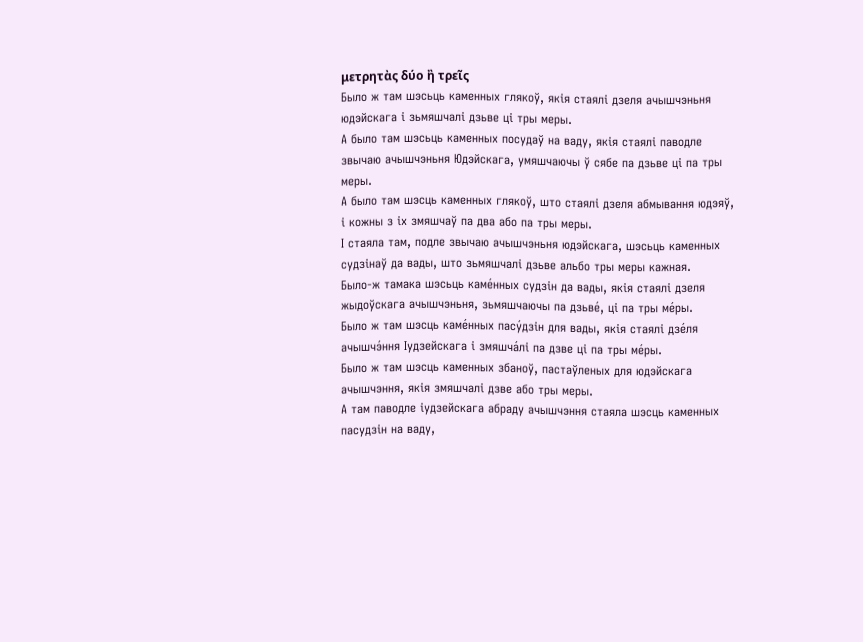μετρητὰς δύο ἢ τρεῖς
Было ж там шэсьць каменных глякоў, якія стаялі дзеля ачышчэньня юдэйскага і зьмяшчалі дзьве ці тры меры.
А было там шэсьць каменных посудаў на ваду, якія стаялі паводле звычаю ачышчэньня Юдэйскага, умяшчаючы ў сябе па дзьве ці па тры меры.
А было там шэсць каменных глякоў, што стаялі дзеля абмывання юдэяў, і кожны з іх змяшчаў па два або па тры меры.
І стаяла там, подле звычаю ачышчэньня юдэйскага, шэсьць каменных судзінаў да вады, што зьмяшчалі дзьве альбо тры меры кажная.
Было-ж тамака шэсьць каме́нных судзін да вады, якія стаялі дзеля жыдоўскага ачышчэньня, зьмяшчаючы па дзьве́, ці па тры ме́ры.
Было ж там шэсць каме́нных пасу́дзін для вады, якія стаялі дзе́ля ачышчэ́ння Іудзейскага і змяшча́лі па дзве ці па тры ме́ры.
Было ж там шэсць каменных збаноў, пастаўленых для юдэйскага ачышчэння, якія змяшчалі дзве або тры меры.
А там паводле іудзейскага абраду ачышчэння стаяла шэсць каменных пасудзін на ваду,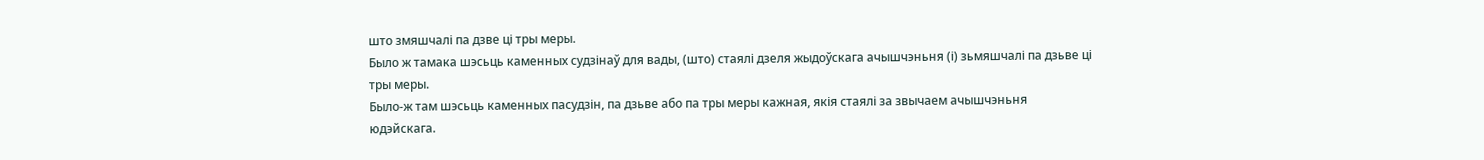што змяшчалі па дзве ці тры меры.
Было ж тамака шэсьць каменных судзінаў для вады, (што) стаялі дзеля жыдоўскага ачышчэньня (і) зьмяшчалі па дзьве ці тры меры.
Было-ж там шэсьць каменных пасудзін, па дзьве або па тры меры кажная, якія стаялі за звычаем ачышчэньня юдэйскага.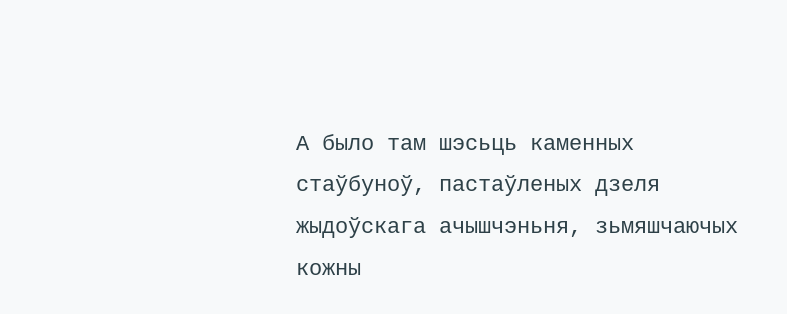А было там шэсьць каменных стаўбуноў, пастаўленых дзеля жыдоўскага ачышчэньня, зьмяшчаючых кожны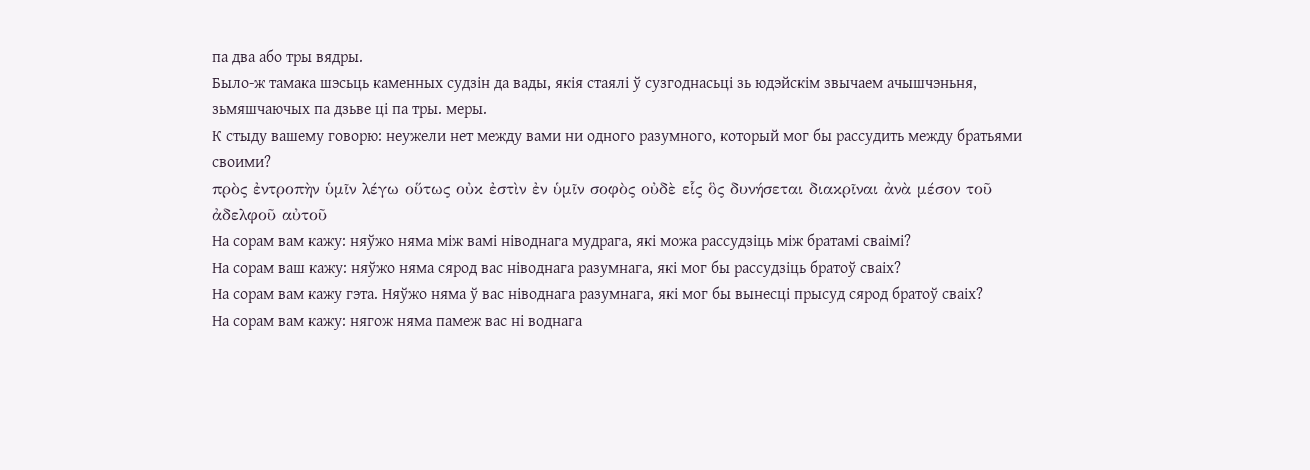па два або тры вядры.
Было-ж тамака шэсьць каменных судзін да вады, якія стаялі ў сузгоднасьці зь юдэйскім звычаем ачышчэньня, зьмяшчаючых па дзьве ці па тры. меры.
К стыду вашему говорю: неужели нет между вами ни одного разумного, который мог бы рассудить между братьями своими?
πρὸς ἐντροπὴν ὑμῖν λέγω οὕτως οὐκ ἐστὶν ἐν ὑμῖν σοφὸς οὐδὲ εἷς ὃς δυνήσεται διακρῖναι ἀνὰ μέσον τοῦ ἀδελφοῦ αὐτοῦ
На сорам вам кажу: няўжо няма між вамі ніводнага мудрага, які можа рассудзіць між братамі сваімі?
На сорам ваш кажу: няўжо няма сярод вас ніводнага разумнага, які мог бы рассудзіць братоў сваіх?
На сорам вам кажу гэта. Няўжо няма ў вас ніводнага разумнага, які мог бы вынесці прысуд сярод братоў сваіх?
На сорам вам кажу: нягож няма памеж вас ні воднага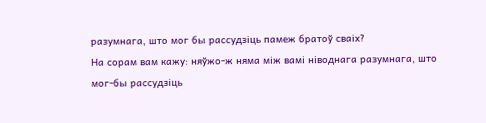разумнага, што мог бы рассудзіць памеж братоў сваіх?
На сорам вам кажу: няўжо-ж няма між вамі ніводнага разумнага, што мог-бы рассудзіць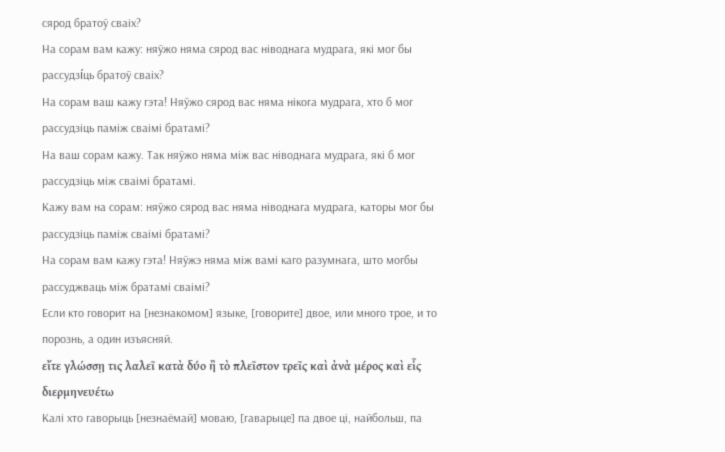сярод братоў сваіх?
На сорам вам кажу: няўжо няма сярод вас ніводнага мудрага, які мог бы рассудзíць братоў сваіх?
На сорам ваш кажу гэта! Няўжо сярод вас няма нікога мудрага, хто б мог рассудзіць паміж сваімі братамі?
На ваш сорам кажу. Так няўжо няма між вас ніводнага мудрага, які б мог рассудзіць між сваімі братамі.
Кажу вам на сорам: няўжо сярод вас няма ніводнага мудрага, каторы мог бы рассудзіць паміж сваімі братамі?
На сорам вам кажу гэта! Няўжэ няма між вамі каго разумнага, што могбы рассуджваць між братамі сваімі?
Если кто говорит на [незнакомом] языке, [говорите] двое, или много трое, и то порознь, а один изъясняй.
εἴτε γλώσσῃ τις λαλεῖ κατὰ δύο ἢ τὸ πλεῖστον τρεῖς καὶ ἀνὰ μέρος καὶ εἷς διερμηνευέτω
Калі хто гаворыць [незнаёмай] моваю, [гаварыце] па двое ці, найбольш, па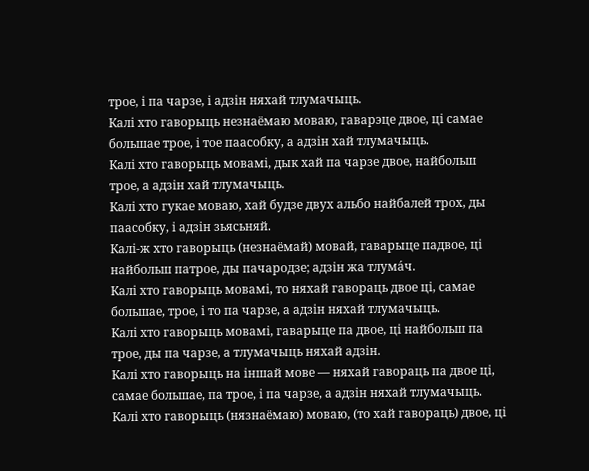трое, і па чарзе, і адзін няхай тлумачыць.
Калі хто гаворыць незнаёмаю моваю, гаварэце двое, ці самае большае трое, і тое паасобку, а адзін хай тлумачыць.
Калі хто гаворыць мовамі, дык хай па чарзе двое, найбольш трое, а адзін хай тлумачыць.
Калі хто гукае моваю, хай будзе двух альбо найбалей трох, ды паасобку, і адзін зьясьняй.
Калі-ж хто гаворыць (незнаёмай) мовай, гаварыце падвое, ці найбольш патрое, ды пачародзе; адзін жа тлума́ч.
Калі хто гаворыць мовамі, то няхай гавораць двое ці, самае большае, трое, і то па чарзе, а адзін няхай тлумачыць.
Калі хто гаворыць мовамі, гаварыце па двое, ці найбольш па трое, ды па чарзе, а тлумачыць няхай адзін.
Калі хто гаворыць на іншай мове — няхай гавораць па двое ці, самае большае, па трое, і па чарзе, а адзін няхай тлумачыць.
Калі хто гаворыць (нязнаёмаю) моваю, (то хай гавораць) двое, ці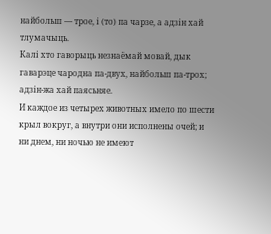найбольш — трое, і (то) па чарзе, а адзін хай тлумачыць.
Калі хто гаворыць незнаёмай мовай, дык гаварэце чародна па-двух, найбольш па-трох; адзін-жа хай паясьняе.
И каждое из четырех животных имело по шести крыл вокруг, а внутри они исполнены очей; и ни днем, ни ночью не имеют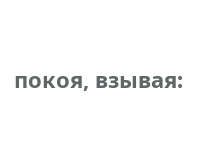покоя, взывая: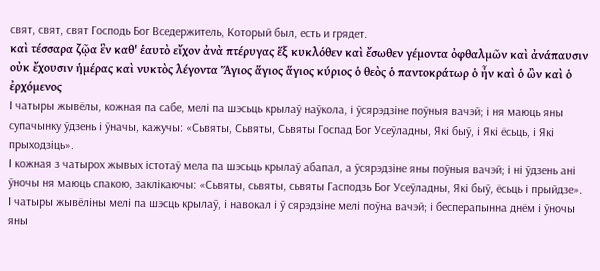свят, свят, свят Господь Бог Вседержитель, Который был, есть и грядет.
καὶ τέσσαρα ζῷα ἓν καθ' ἑαυτὸ εἴχον ἀνὰ πτέρυγας ἕξ κυκλόθεν καὶ ἔσωθεν γέμοντα ὀφθαλμῶν καὶ ἀνάπαυσιν οὐκ ἔχουσιν ἡμέρας καὶ νυκτὸς λέγοντα Ἅγιος ἅγιος ἅγιος κύριος ὁ θεὸς ὁ παντοκράτωρ ὁ ἦν καὶ ὁ ὢν καὶ ὁ ἐρχόμενος
І чатыры жывёлы, кожная па сабе, мелі па шэсьць крылаў наўкола, і ўсярэдзіне поўныя вачэй; і ня маюць яны супачынку ўдзень і ўначы, кажучы: «Сьвяты, Сьвяты, Сьвяты Госпад Бог Усеўладны, Які быў, і Які ёсьць, і Які прыходзіць».
І кожная з чатырох жывых істотаў мела па шэсьць крылаў абапал, а ўсярэдзіне яны поўныя вачэй; і ні ўдзень ані ўночы ня маюць спакою, заклікаючы: «Сьвяты, сьвяты, сьвяты Гасподзь Бог Усеўладны, Які быў, ёсьць і прыйдзе».
І чатыры жывёліны мелі па шэсць крылаў, і навокал і ў сярэдзіне мелі поўна вачэй; і бесперапынна днём і ўночы яны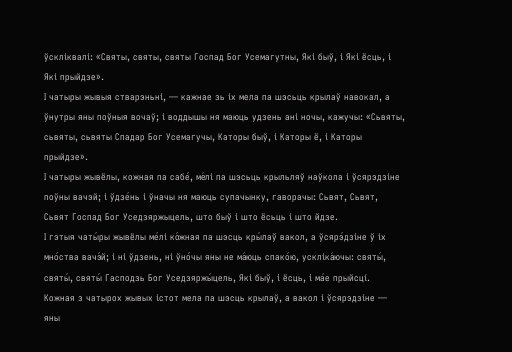ўскліквалі: «Святы, святы, святы Госпад Бог Усемагутны, Які быў, і Які ёсць, і Які прыйдзе».
І чатыры жывыя стварэньні, — кажнае зь іх мела па шэсьць крылаў навокал, а ўнутры яны поўныя вочаў; і воддышы ня маюць удзень ані ночы, кажучы: «Сьвяты, сьвяты, сьвяты Спадар Бог Усемагучы, Каторы быў, і Каторы ё, і Каторы прыйдзе».
І чатыры жывёлы, кожная па сабе́, ме́лі па шэсьць крыльляў наўкола і ўсярэдзіне поўны вачэй; і ўдзе́нь і ўначы ня маюць супачынку, гаворачы: Сьвят, Сьвят, Сьвят Госпад Бог Уседзяржыцель, што быў і што ёсьць і што йдзе.
І гэтыя чаты́ры жывёлы ме́лі ко́жная па шэсць кры́лаў вакол, а ўсярэ́дзіне ў іх мно́ства вачэ́й; і ні ўдзень, ні ўно́чы яны не ма́юць спако́ю, ускліка́ючы: святы́, святы́, святы́ Гасподзь Бог Уседзяржы́цель, Які быў, і ёсць, і ма́е прыйсцí.
Кожная з чатырох жывых істот мела па шэсць крылаў, а вакол і ўсярэдзіне — яны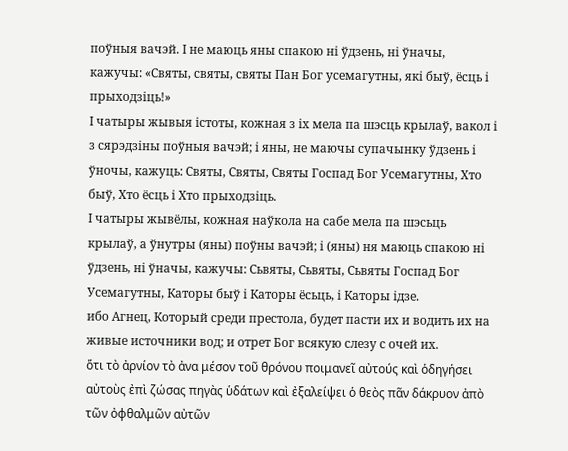поўныя вачэй. І не маюць яны спакою ні ўдзень, ні ўначы, кажучы: «Святы, святы, святы Пан Бог усемагутны, які быў, ёсць і прыходзіць!»
І чатыры жывыя істоты, кожная з іх мела па шэсць крылаў, вакол і з сярэдзіны поўныя вачэй; і яны, не маючы супачынку ўдзень і ўночы, кажуць: Святы, Святы, Святы Госпад Бог Усемагутны, Хто быў, Хто ёсць і Хто прыходзіць.
І чатыры жывёлы, кожная наўкола на сабе мела па шэсьць крылаў, а ўнутры (яны) поўны вачэй; і (яны) ня маюць спакою ні ўдзень, ні ўначы, кажучы: Сьвяты, Сьвяты, Сьвяты Госпад Бог Усемагутны, Каторы быў і Каторы ёсьць, і Каторы ідзе.
ибо Агнец, Который среди престола, будет пасти их и водить их на живые источники вод; и отрет Бог всякую слезу с очей их.
ὅτι τὸ ἀρνίον τὸ ἀνα μέσον τοῦ θρόνου ποιμανεῖ αὐτούς καὶ ὁδηγήσει αὐτοὺς ἐπὶ ζώσας πηγὰς ὑδάτων καὶ ἐξαλείψει ὁ θεὸς πᾶν δάκρυον ἀπὸ τῶν ὀφθαλμῶν αὐτῶν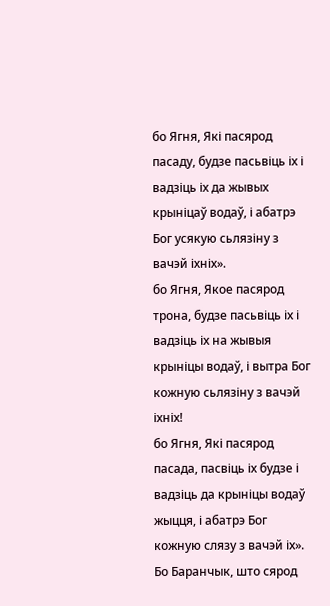бо Ягня, Які пасярод пасаду, будзе пасьвіць іх і вадзіць іх да жывых крыніцаў водаў, і абатрэ Бог усякую сьлязіну з вачэй іхніх».
бо Ягня, Якое пасярод трона, будзе пасьвіць іх і вадзіць іх на жывыя крыніцы водаў, і вытра Бог кожную сьлязіну з вачэй іхніх!
бо Ягня, Які пасярод пасада, пасвіць іх будзе і вадзіць да крыніцы водаў жыцця, і абатрэ Бог кожную слязу з вачэй іх».
Бо Баранчык, што сярод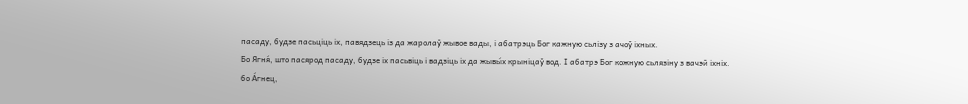пасаду, будзе пасьціць іх, павядзець із да жаролаў жывое вады, і абатрэць Бог кажную сьлізу з ачоў іхных.
Бо Ягня́, што пасярод пасаду, будзе іх пасьвіць і вадзіць іх да жывы́х крыніцаў вод. І абатрэ Бог кожную сьлязіну з вачэй іхніх.
бо А́гнец,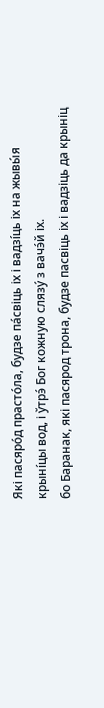Які пасяро́д прасто́ла, будзе па́свіць іх і вадзíць іх на жывы́я крынíцы вод, і ўтрэ́ Бог кожную слязу́ з вачэ́й іх.
бо Баранак, які пасярод трона, будзе пасвіць іх і вадзіць да крыніц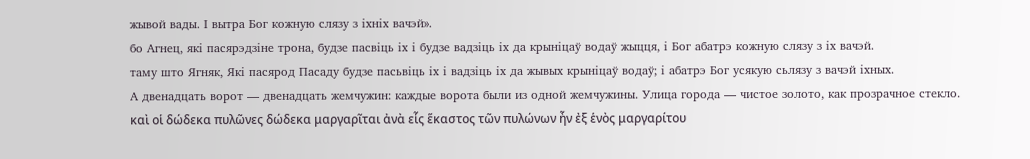жывой вады. І вытра Бог кожную слязу з іхніх вачэй».
бо Агнец, які пасярэдзіне трона, будзе пасвіць іх і будзе вадзіць іх да крыніцаў водаў жыцця, і Бог абатрэ кожную слязу з іх вачэй.
таму што Ягняк, Які пасярод Пасаду будзе пасьвіць іх і вадзіць іх да жывых крыніцаў водаў; і абатрэ Бог усякую сьлязу з вачэй іхных.
А двенадцать ворот — двенадцать жемчужин: каждые ворота были из одной жемчужины. Улица города — чистое золото, как прозрачное стекло.
καὶ οἱ δώδεκα πυλῶνες δώδεκα μαργαρῖται ἀνὰ εἷς ἕκαστος τῶν πυλώνων ἦν ἐξ ἑνὸς μαργαρίτου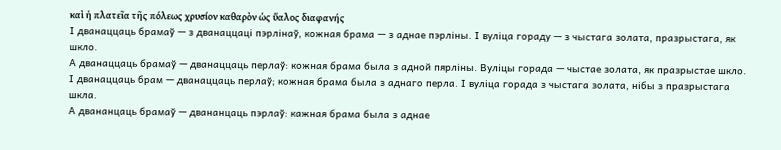καὶ ἡ πλατεῖα τῆς πόλεως χρυσίον καθαρὸν ὡς ὕαλος διαφανής
І дванаццаць брамаў — з дванаццаці пэрлінаў, кожная брама — з аднае пэрліны. І вуліца гораду — з чыстага золата, празрыстага, як шкло.
А дванаццаць брамаў — дванаццаць перлаў: кожная брама была з адной пярліны. Вуліцы горада — чыстае золата, як празрыстае шкло.
І дванаццаць брам — дванаццаць перлаў; кожная брама была з аднаго перла. І вуліца горада з чыстага золата, нібы з празрыстага шкла.
А двананцаць брамаў — двананцаць пэрлаў: кажная брама была з аднае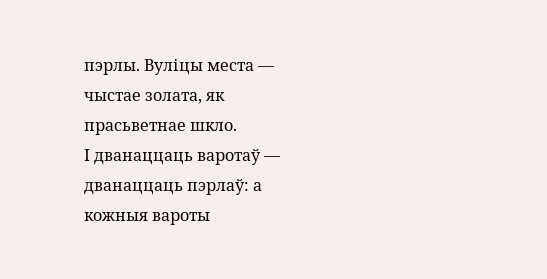пэрлы. Вуліцы места — чыстае золата, як прасьветнае шкло.
І дванаццаць варотаў — дванаццаць пэрлаў: а кожныя вароты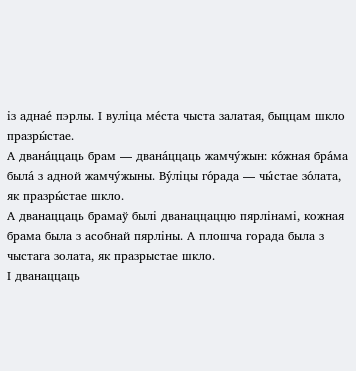із аднае́ пэрлы. І вуліца ме́ста чыста залатая, быццам шкло празры́стае.
А двана́ццаць брам — двана́ццаць жамчу́жын: ко́жная бра́ма была́ з адной жамчу́жыны. Ву́ліцы го́рада — чы́стае зо́лата, як празры́стае шкло.
А дванаццаць брамаў былі дванаццаццю пярлінамі, кожная брама была з асобнай пярліны. А плошча горада была з чыстага золата, як празрыстае шкло.
І дванаццаць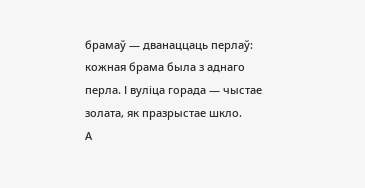брамаў — дванаццаць перлаў: кожная брама была з аднаго перла. І вуліца горада — чыстае золата, як празрыстае шкло.
А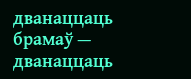дванаццаць брамаў — дванаццаць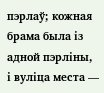пэрлаў; кожная брама была із адной пэрліны, і вуліца места —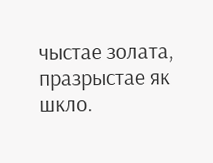чыстае золата, празрыстае як шкло.